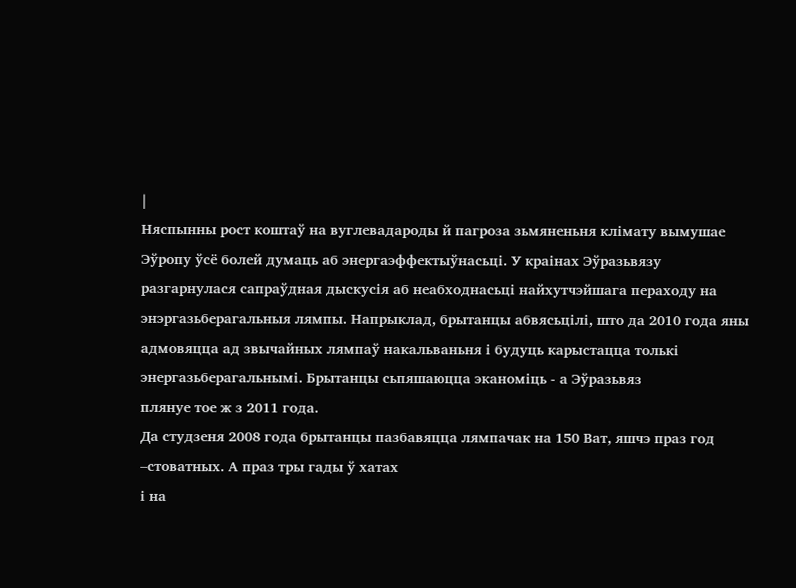|
Няспынны рост коштаў на вуглевадароды й пагроза зьмяненьня клімату вымушае
Эўропу ўсё болей думаць аб энергаэффектыўнасьці. У краінах Эўразьвязу
разгарнулася сапраўдная дыскусія аб неабходнасьці найхутчэйшага пераходу на
энэргазьберагальныя лямпы. Напрыклад, брытанцы абвясьцілі, што да 2010 года яны
адмовяцца ад звычайных лямпаў накальваньня і будуць карыстацца толькі
энергазьберагальнымі. Брытанцы сьпяшаюцца эканоміць - а Эўразьвяз
плянуе тое ж з 2011 года.
Да студзеня 2008 года брытанцы пазбавяцца лямпачак на 150 Ват, яшчэ праз год
–стоватных. А праз тры гады ў хатах
і на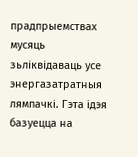прадпрыемствах мусяць зьліквідаваць усе
энергазатратныя лямпачкі. Гэта ідэя базуецца на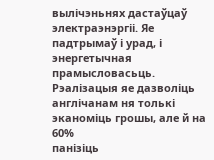вылічэньнях дастаўцаў электраэнэргіі. Яе падтрымаў і урад, і энергетычная
прамысловасьць.
Рэалізацыя яе дазволіць англічанам ня толькі эканоміць грошы, але й на 60%
панізіць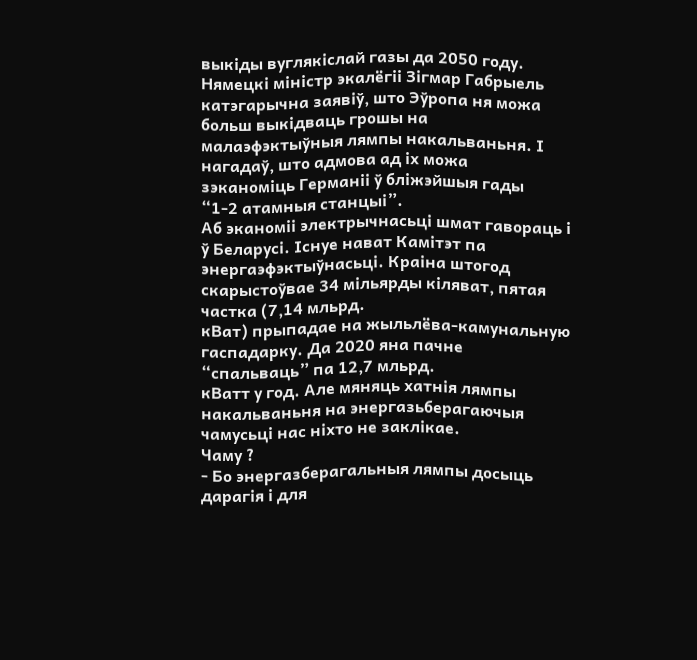выкіды вуглякіслай газы да 2050 году. Нямецкі міністр экалёгіі Зігмар Габрыель катэгарычна заявіў, што Эўропа ня можа больш выкідваць грошы на малаэфэктыўныя лямпы накальваньня. І нагадаў, што адмова ад іх можа
зэканоміць Германіі ў бліжэйшыя гады
“1-2 атамныя станцыі”.
Аб эканоміі электрычнасьці шмат гавораць і ў Беларусі. Існуе нават Камітэт па энергаэфэктыўнасьці. Краіна штогод скарыстоўвае 34 мільярды кіляват, пятая частка (7,14 мльрд.
кВат) прыпадае на жыльлёва-камунальную гаспадарку. Да 2020 яна пачне
“спальваць” па 12,7 мльрд.
кВатт у год. Але мяняць хатнія лямпы накальваньня на энергазьберагаючыя чамусьці нас ніхто не заклікае.
Чаму ?
- Бо энергазберагальныя лямпы досыць дарагія і для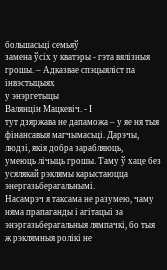большасьці семьяў
замена ўсіх у кватэры - гэта вялізныя грошы. – Адказвае спэцыяліст па інвэстыцыях
у энэргетыцы
Валянцін Мацкевіч. - І
тут дзяржава не дапаможа – у яе ня тыя фінансавыя магчымасьці. Дарэчы, людзі, якія добра зарабляюць,
умеюць лічыць грошы. Таму ў хаце без усялякай рэклямы карыстаюцца энергазьберагальнымі.
Насамрэч я таксама не разумею, чаму няма прапаганды і агітацыі за
энэргазьберагальныя лямпачкі, бо тыя ж рэклямныя ролікі не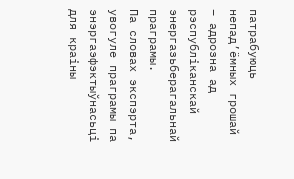патрабуюць
непад’ёмных грошай – адрозна ад рэспубліканскай энергазьберагальнай праграмы.
Па словах экспэрта, увогуле праграмы па энэргаэфэктыўнасьці
для краіны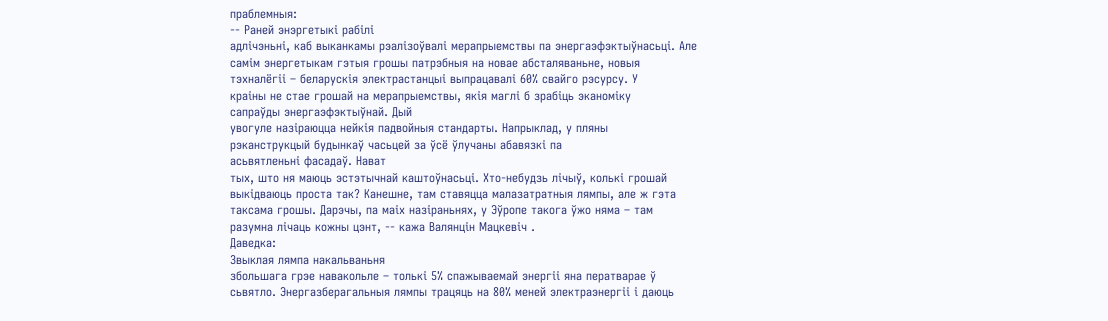праблемныя:
-- Раней энэргетыкі рабілі
адлічэньні, каб выканкамы рэалізоўвалі мерапрыемствы па энергаэфэктыўнасьці. Але
самім энергетыкам гэтыя грошы патрэбныя на новае абсталяваньне, новыя
тэхналёгіі – беларускія электрастанцыі выпрацавалі 60% свайго рэсурсу. У
краіны не стае грошай на мерапрыемствы, якія маглі б зрабіць эканоміку
сапраўды энергаэфэктыўнай. Дый
увогуле назіраюцца нейкія падвойныя стандарты. Напрыклад, у пляны
рэканструкцый будынкаў часьцей за ўсё ўлучаны абавязкі па
асьвятленьні фасадаў. Нават
тых, што ня маюць эстэтычнай каштоўнасьці. Хто-небудзь лічыў, колькі грошай
выкідваюць проста так? Канешне, там ставяцца малазатратныя лямпы, але ж гэта
таксама грошы. Дарэчы, па маіх назіраньнях, у Эўропе такога ўжо няма – там
разумна лічаць кожны цэнт, -- кажа Валянцін Мацкевіч .
Даведка:
Звыклая лямпа накальваньня
збольшага грэе навакольле – толькі 5% спажываемай энергіі яна ператварае ў
сьвятло. Энергазберагальныя лямпы трацяць на 80% меней электраэнергіі і даюць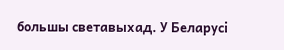большы светавыхад. У Беларусі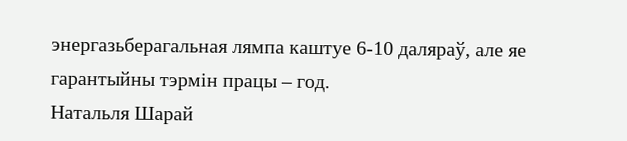энергазьберагальная лямпа каштуе 6-10 даляраў, але яе
гарантыйны тэрмін працы – год.
Натальля Шарай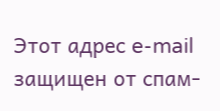Этот адрес e-mail защищен от спам-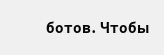ботов. Чтобы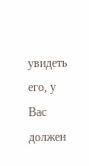увидеть его, у Вас должен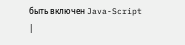быть включен Java-Script
|